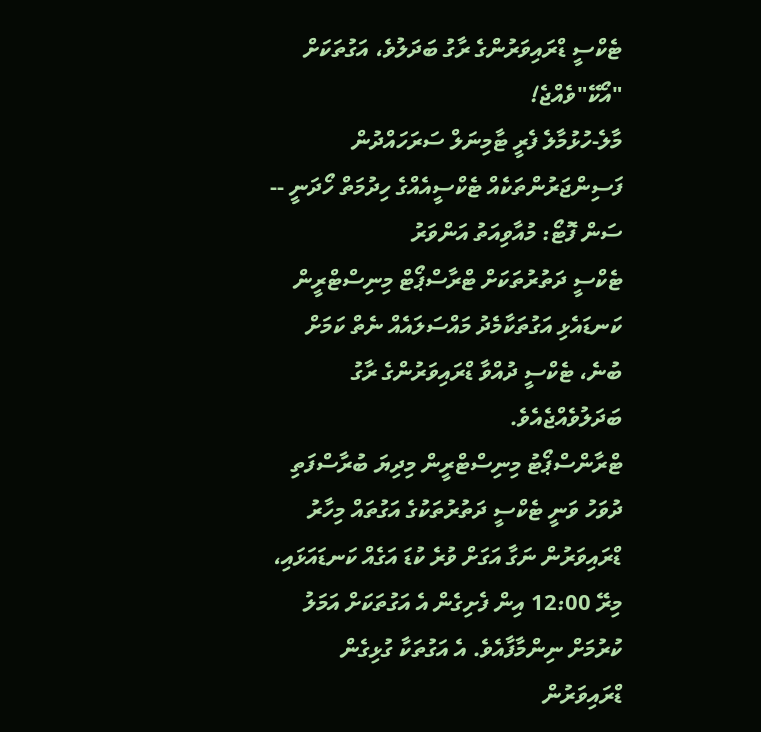ޓެކްސީ ޑްރައިވަރުންގެ ރާގު ބަދަލުވެ، އަގުތަކަށް "އޯކޭ"ވެއްޖެ!
މާލެ-ހުޅުމާލެ ފެރީ ޓާމިނަލް ސަރަހައްދުން ފަސިންޖަރުންތަކެއް ޓެކްސީއެއްގެ ހިދުމަތް ހޯދަނީ -- ސަން ފޮޓޯ: މުއާވިއަތު އަންވަރު
ޓެކްސީ ދަތުރުތަކަށް ޓްރާސްޕޯޓް މިނިސްޓްރީން ކަނޑައެޅި އަގުތަކާމެދު މައްސަލައެއް ނެތް ކަމަށް ބުނެ، ޓެކްސީ ދުއްވާ ޑްރައިވަރުންގެ ރާގު ބަދަލުވެއްޖެއެވެ.
ޓްރާންސްޕޯޓު މިނިސްޓްރީން މިދިޔަ ބުރާސްފަތި ދުވަހު ވަނީ ޓެކްސީ ދަތުރުތަކުގެ އަގުތައް މިހާރު ޑްރައިވަރުން ނަގާ އަގަށް ވުރެ ކުޑަ އަގެއް ކަނޑައަޅައި، މިރޭ 12:00 އިން ފެށިގެން އެ އަގުތަކަށް އަމަލު ކުރުމަށް ނިންމާފާއެވެ. އެ އަގުތަކާ ގުޅިގެން ޑްރައިވަރުން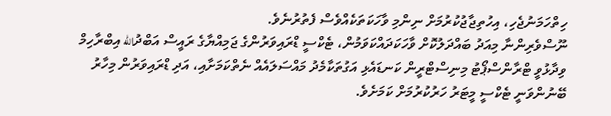ހިތްހަމަނުޖެހި، އިހުތިޖާޖުކުރުމަށް ނިންމި ވާހަކަތަކެއްވެސް ފެތުރުނެވެ.
ނޫސްވެރިންނާ މިއަދު ބައްދަލުކޮށް ވާހަކަދައްކަވަމުން، ޓެކްސީ ޑްރައިވަރުންގެ ޖަމިއްޔާގެ ރައީސް އަބްދުالله އިބްރާހިމް ވިދާޅުވީ ޓްރާންސްޕޯޓު މިނިސްޓްރީން ކަނޑައެޅި އަގުތަކާމެދު މައްސަލައެއް ނެތްކަމަށާއި، އަދި ޑްރައިވަރުން މިހާރު ބޭނުންވަނީ ޓެކްސީ މީޓަރު ހަރުކުރުމަށް ކަމަށެވެ.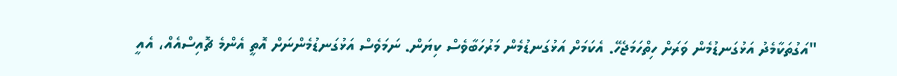"އަގުތަކާމެދު އަޅުގަނޑުމެން ވަރަށް ހިތްހަމަޖެހޭ. އެކަމަށް އަޅުގަނޑުމެން މަރުހަބާވެސް ކިޔަން. ނަމަވެސް އަޅުގަނޑުމެންނަށް އޮތީ އެންމެ ޗޮއިސްއެއް، އެއީ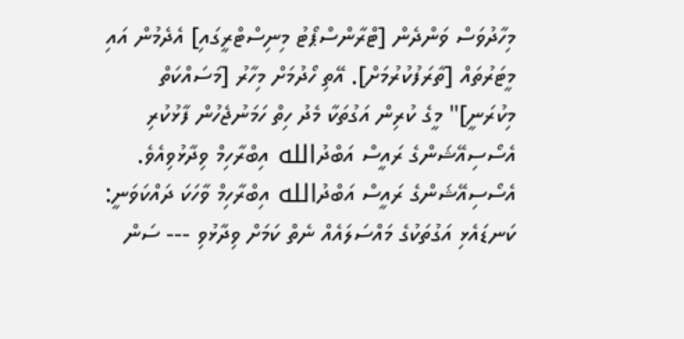މިހާދުވަސް ވަންދެން [ޓްރާންސްޕޯޓު މިނިސްޓްރީގައި] އެދެމުން އައި މީޓަރުތައް [ތާރަފުކުރުމަށް]. އޭތި ހޯދުމަށް މިހާރު [މަސައްކަތް މިކުރަނީ]" މީގެ ކުރިން އަގުތަކާ މެދު ހިތް ހަމަނުޖެހުން ފާޅުކުރި އެސޯސިއޭޝަންގެ ރައީސް އަބްދުالله އިބްރާހިމް ވިދާޅުވިއެވެ.
އެސޯސިއޭޝަންގެ ރައީސް އަބްދުالله އިބްރާހިމް ވާހަކަ ދައްކަވަނީ: ކަނޑައެޅި އަގުތަކުގެ މައްސަލައެއް ނެތް ކަމަށް ވިދާޅުވި --- ސަން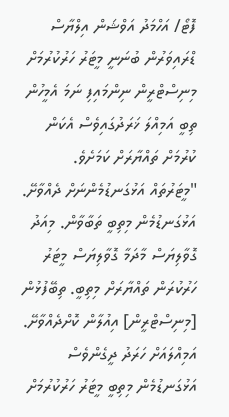ފޮޓޯ/ އަހްމަދު އަވްޝަން އިލްޔާސް
ޑްރައިވަރުން ބުނަނީ މީޓަރު ހަރުކުރުމަށް މިނިސްޓްރީން ނިންމައިފި ނަމަ އެމީހުން ތިބީ އަމިއްލަ ޚަރަދުގައިވެސް އެކަން ކުރުމަށް ތައްޔާރަށް ކަމަށެވެ.
"މީޓަރުތައް އަޅުގަނޑުމެންނަށް ދެއްވާށޭ. އަޅުގަނޑުމެން މިތިބީ ތަބާވާން. މިއަދު ގޮވާލިޔަސް މާދަމާ ގޮވާލިޔަސް މީޓަރު ހަރުކުރަން ތައްޔާރަށް މިތިބީ. ތިބޭފުޅުން [މިނިސްޓްރީން] އިއުލާން ކޮށްދެއްވާށޭ. އަމިއްލައަށް ހަރަދު ދީގެންވެސް އަޅުގަނޑުމެން މިތިބީ މީޓަރު ހަރުކުރުމަށް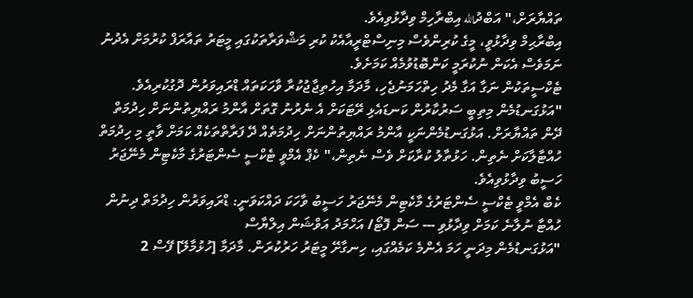ތައްޔާރަށް،" އަބްދުالله އިބްރާހިމް ވިދާޅުވިއެވެ.
އިބްރާޙިމް ވިދާޅުވީ، މީގެ ކުރިންވެސް މިނިސްޓްރީއާއެކު ކުރި މަޝްވަރާތަކުގައި މީޓަރު ތައާރަފް ކުރުމަށް އެދުނު ނަމަވެސް އެކަން ނުކުރަމީ ކަންބޮޑުވުމެއް ކަމަށެވެ.
ޓެކްސީތަކުން ނަގާ އަގާ މެދު ހިތްހަމަނުޖެހި، މާދަމާ އިހުތިޖާޖުކުރާ ވާހަކަތައް ޑްރައިވަރުން ދޮގުކުރިއެވެ.
"އަޅުގަނޑުމެން މިތިބީ ސަރުކާރުން ކަނޑައެޅި ރޭޓަކަށް އެ ނެރުނު ގޮތަށް އާންމު ރައްޔިތުންނަށް ހިދުމަތް ދޭން ތައްޔާރަށް. އަޅުގަނޑުމެންނަކީ އާންމު ރައްޔިތުންނަށް ހިދުމަތެއް ދޭ ފަރާތްތަކެއް ކަމަށް ވާތީ މި ހިދުމަތް ހުއްޓާލާކަށް ނެތިން. ހަޅުތާލު ކުރާކަށް ވެސް ނެތިން،" ކެޕް އެމްވީ ޓެކްސީ ސެންޓަރުގެ މާކެޓިން މެނޭޖަރު ހަސީބު ވިދާޅުވިއެވެ.
ކެބް އެމްވީ ޓެކްސީ ސެންޓަރުގެ މާކެޓިން މެނޭޖަރު ހަސީބު ވާހަކަ ދައްކަވަނީ: ޑްރައިވަރުން ހިދުމަތް ދިނުން ހުއްޓާ ނުލާނެ ކަމަށް ވިދާޅުވި --- ސަން ފޮޓޯ/ އަހްމަދު އަވްޝަން އިލްޔާސް
"އަޅުގަނޑުމެން މިދަނީ ހަމަ އެންމެ ކަމެއްގައި، ހިނގާށޭ މީޓަރު ހަރުކުރަން. މާދަމާ [ހުޅުމާލޭ] ފޭސް 2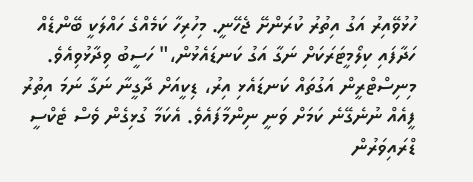ހުޅުވޭއިރު އަގު އިތުރު ކުރަންށޭ ޖެހޭނީ. މިހުރިހާ ކަމެއްގެ ހައްލަކީ ބޭންޑެއް ހަދާފައި ކިލޯމީޓަރަކަށް ނަގާ އަގު ކަނޑައެޅުން،" ހަސީބު ވިދާޅުވިއެވެ.
މިނިސްޓްރީން އަގުތައް ކަނޑައެޅި އިރު، ޑިކީއަށް ދާގީނާ ނަގާ ނަމަ އިތުރު ފީއެއް ނުނެގޭނެ ކަމަށް ވަނީ ނިންމާފައެވެ. އެކަމާ ގުޅިގެން ވެސް ޓެކްސީ ޑްރައިވަރުން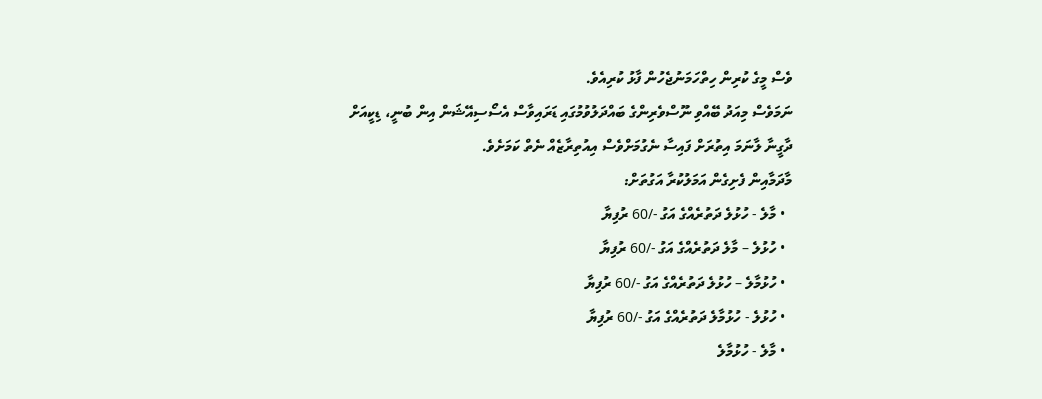ވެސް މީގެ ކުރިން ހިތްހަމަނުޖެހުން ފާޅު ކުރިއެވެ.
ނަމަވެސް މިއަދު ބޭއްވި ނޫސްވެރިންގެ ބައްދަލުވުމުގައި ޑަރައިވާސް އެސޯސިއޭޝަން އިން ބުނީ، ޑިކީއަށް ދާގީނާ ލާނަމަ އިތުރަށް ފައިސާ ނެގުމަށްވެސް އިއުތިރާޒެއް ނެތް ކަމަށެވެ.
މާދަމާއިން ފެށިގެން އަމަލުކުރާ އަގުތަށް:
  • މާލެ - ހުޅުލެ ދަތުރެއްގެ އަގު -/60 ރުފިޔާ
  • ހުޅުލެ – މާލެ ދަތުރެއްގެ އަގު -/60 ރުފިޔާ
  • ހުޅުމާލެ – ހުޅުލެ ދަތުރެއްގެ އަގު -/60 ރުފިޔާ
  • ހުޅުލެ - ހުޅުމާލެ ދަތުރެއްގެ އަގު -/60 ރުފިޔާ
  • މާލެ - ހުޅުމާލެ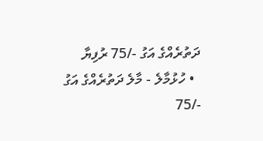ދަތުރެއްގެ އަގު -/75 ރުފިޔާ
  • ހުޅުމާލެ - މާލެ ދަތުރެއްގެ އަގު -/75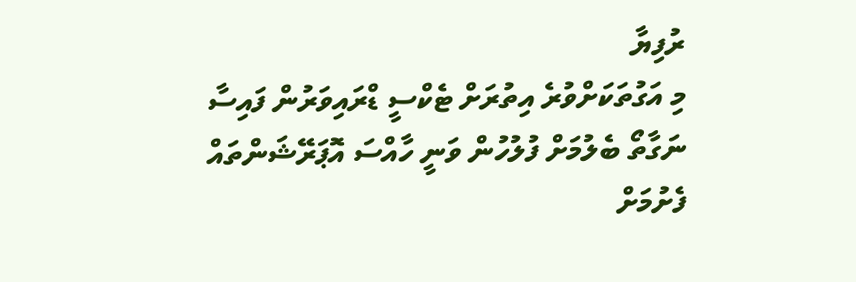ރުފިޔާ
މި އަގުތަކަށްވުރެ އިތުރަށް ޓެކްސީ ޑްރައިވަރުން ފައިސާ ނަގާތޯ ބެލުމަށް ފުލުހުން ވަނީ ހާއްސަ އޮޕަރޭޝަންތައް ފެށުމަށް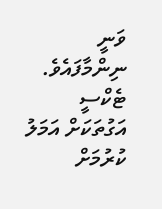ވަނީ ނިންމާފައެވެ.
ޓެކްސީ އަގުތަކަށް އަމަލު ކުރުމަށް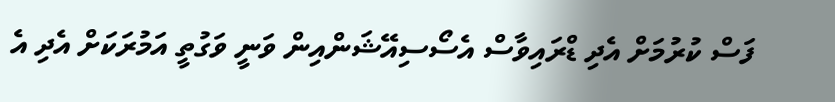ފަސް ކުރުމަށް އެދި ޑްރައިވާސް އެސޯސިއޭޝަންއިން ވަނީ ވަގުތީ އަމުރަކަށް އެދި އެ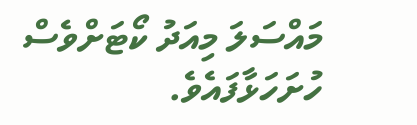މައްސަލަ މިއަދު ކޯޓަށްވެސް ހުށަހަޅާފައެވެ.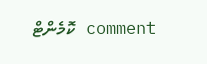comment ކޮމެންޓް